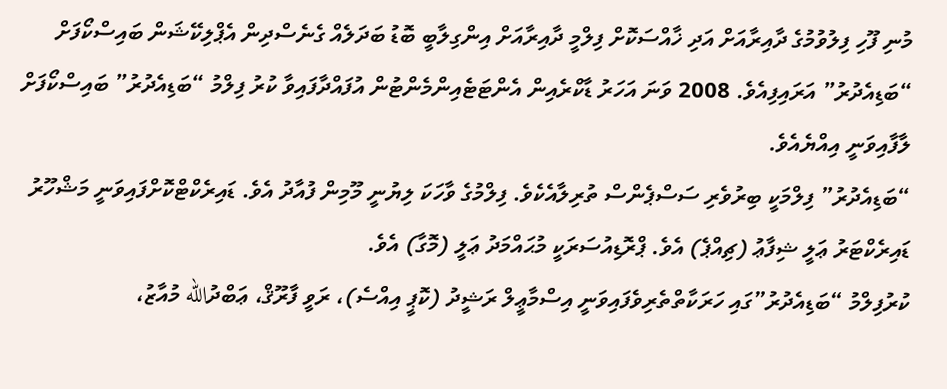މުނި ފޫހި ފިލުވުމުގެ ދާއިރާއަށް އަދި ޚާއްސަކޮށް ފިލްމީ ދާއިރާއަށް އިންގިލާބީ ބޮޑު ބަދަލެއް ގެނެސްދިން އެޕްލިކޭޝަން ބައިސްކޯފަށް “ބަޑިއެދުރު” އަރައިފިއެވެ. 2008 ވަނަ އަހަރު ޑާކްރެއިން އެންޓަޓެއިންމެންޓުން އުފައްދާފައިވާ ކުރު ފިލްމު “ބަޑިއެދުރު” ބައިސްކޯފަށް ލާފާއިވަނީ އިއްޔެއެވެ.
“ބަޑިއެދުރު” ފިލްމަކީ ބިރުވެރި ސަސްޕެންސް ތުރިލާއެކެވެ. ފިލްމުގެ ވާހަކަ ލިޔުނީ މޫމިން ފުއާދު އެވެ. ޑައިރެކްޓްކޮށްފައިވަނީ މަޝްހޫރު ޑައިރެކްޓަރު ޢަލީ ޝިފާޢު (ޗިއްޕެ) އެވެ. ޕްރޮޑިއުސަރަކީ މުޙައްމަދު ޢަލީ (މޮގާ) އެވެ.
ކުރުފިލްމު “ބަޑިއެދުރު”ގައި ހަރަކާތްތެރިވެފައިވަނީ އިސްމާޢީލް ރަޝީދު (ކޮޕީ އިއްސެ)، ރަވީ ފާރޫޤް، ޢަބްދުالله މުއާޒު،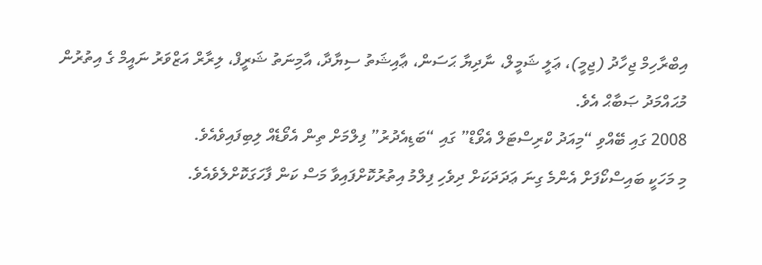އިބްރާހިމް ޖިހާދު (ޖިމީ)، ޢަލީ ޝަމީލް، ނާދިޔާ ޙަސަން، ޢާއިޝަތު ސިޔާދާ، އާމިނަތު ޝަރީފް، ލިރާރް އަޒްވަރު ނައީމް ގެ އިތުރުން މުޙައްމަދު ޞަބާޙް އެވެ.
2008 ގައި ބޭއްވި “މިއަދު ކްރިސްޓަލް އެވޯޑް” ގައި “ބަޑިއެދުރު” ފިލްމަށް ތިން އެވޯޑެއް ލިބިފައިވެއެވެ.
މި މަހަކީ ބައިސްކޯފަށް އެންމެ ގިނަ ޢަދަދަކަށް ދިވެހި ފިލްމު އިތުރުކޮށްފައިވާ މަސް ކަން ފާހަގަކޮށްލެވެއެވެ.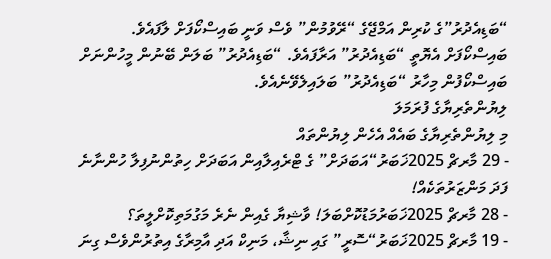“ބަޑިއެދުރު”ގެ ކުރިން އަމްޖޭގެ “ރޭވުމުން” ވެސް ވަނީ ބައިސްކޯފަށް ލާފައެވެ.
ބައިސްކޯފަށް އެޔޮތީ “ބަޑިއެދުރު” އަރާފައެވެ. “ބަޑިއެދުރު” ބަލަން ބޭނުން މީހުންނަށް ބައިސްކޯފުން މިހާރު “ބަޑިއެދުރު” ބަލައިލެވޭނެއެވެ.
ލިޔުންތެރިޔާގެ ފުރަމަލަ
މި ލިޔުންތެރިޔާގެ ބައެއް އެހެން ލިޔުންތައް
- 29 މާރޗް 2025ޚަބަރު“އަބަދަށް” ގެ ޓްރެއިލާއިން އަބަދަށް ހިތުންނުފިލާ ހުންނާނެ ފަދަ މަންޒަރުތަކެއް!
- 28 މާރޗް 2025ޚަބަރުމަޑުކޮށްބަލަ! ވާޝިޔާ ގެއިން ނެރެ މަގުމަތިކޮށްލީތަ؟
- 19 މާރޗް 2025ޚަބަރު“ސޮރީ” ގައި ނިޝާ، މަނިކް އަދި އާމިރާގެ އިތުރުންވެސް ގިނަ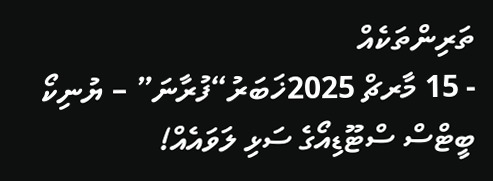ތަރިންތަކެއް
- 15 މާރޗް 2025ޚަބަރު“ފުރާނަ” – ޔުނިކޯ ބީޓްސް ސްޓޫޑިއޯގެ ސަޅި ލަވައެއް!